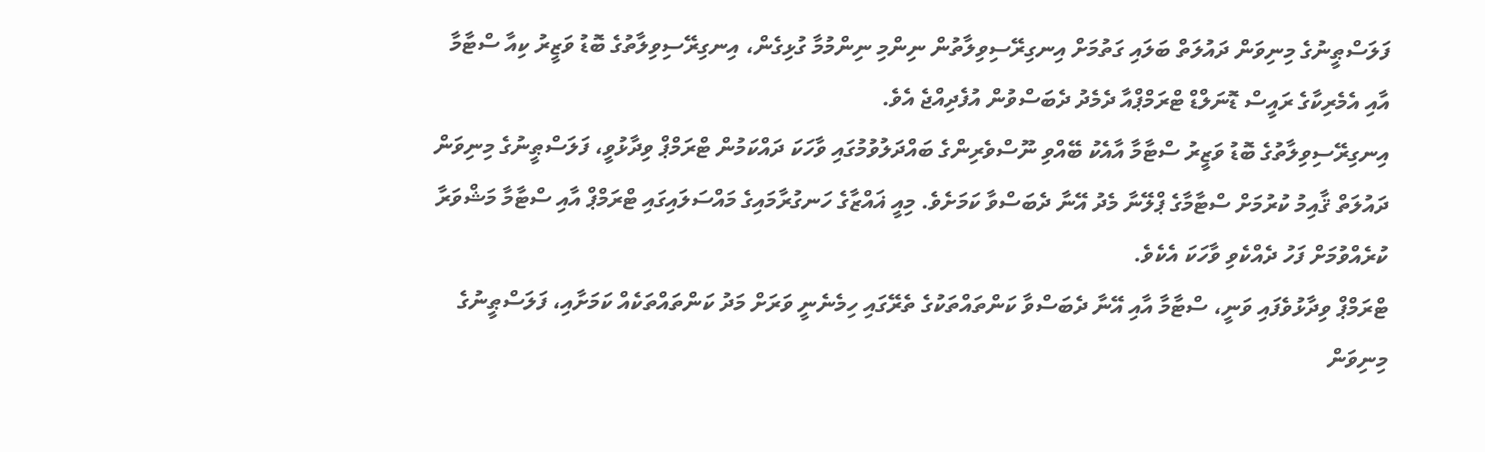ފަލަސްޠީނުގެ މިނިވަން ދައުލަތް ބަލައި ގަތުމަށް އިނގިރޭސިވިލާތުން ނިންމި ނިންމުމާ ގުޅިގެން، އިނގިރޭސިވިލާތުގެ ބޮޑު ވަޒީރު ކިއާ ސްޓާމާ އާއި އެމެރިކާގެ ރައީސް ޑޮނަލްޑް ޓްރަމްޕްއާ ދެމެދު ދެބަސްވުން އުފެދިއްޖެ އެވެ.
އިނގިރޭސިވިލާތުގެ ބޮޑު ވަޒީރު ސްޓާމާ އާއެކު ބޭއްވި ނޫސްވެރިންގެ ބައްދަލުވުމުގައި ވާހަކަ ދައްކަމުން ޓްރަމްޕް ވިދާޅުވީ، ފަލަސްޠީނުގެ މިނިވަން ދައުލަތް ޤާއިމު ކުރުމަށް ސްޓާމާގެ ޕްލޭނާ މެދު އޭނާ ދެބަސްވާ ކަމަށެވެ. މިއީ ޣައްޒާގެ ހަނގުރާމައިގެ މައްސަލައިގައި ޓްރަމްޕް އާއި ސްޓާމާ މަޝްވަރާ ކުރެއްވުމަށް ފަހު ދެއްކެވި ވާހަކަ އެކެވެ.
ޓްރަމްޕް ވިދާޅުވެފައި ވަނީ، ސްޓާމާ އާއި އޭނާ ދެބަސްވާ ކަންތައްތަކުގެ ތެރޭގައި ހިމެނެނީ ވަރަށް މަދު ކަންތައްތަކެއް ކަމަށާއި، ފަލަސްޠީނުގެ މިނިވަން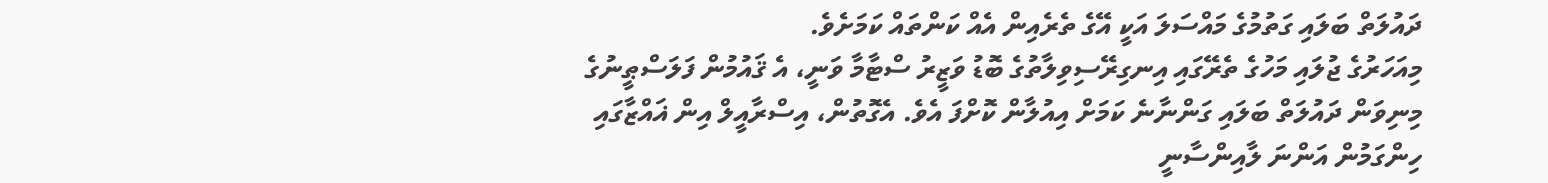ދައުލަތް ބަލައި ގަތުމުގެ މައްސަލަ އަކީ އޭގެ ތެރެއިން އެއް ކަންތައް ކަމަށެވެ.
މިއަހަރުގެ ޖުލައި މަހުގެ ތެރޭގައި އިނގިރޭސިވިލާތުގެ ބޮޑު ވަޒީރު ސްޓާމާ ވަނީ، އެ ޤައުމުން ފަލަސްޠީނުގެ މިނިވަން ދައުލަތް ބަލައި ގަންނާނެ ކަމަށް އިއުލާން ކޮށްފަ އެވެ. އެގޮތުން، އިސްރާއީލް އިން ޣައްޒާގައި ހިންގަމުން އަންނަ ލާއިންސާނީ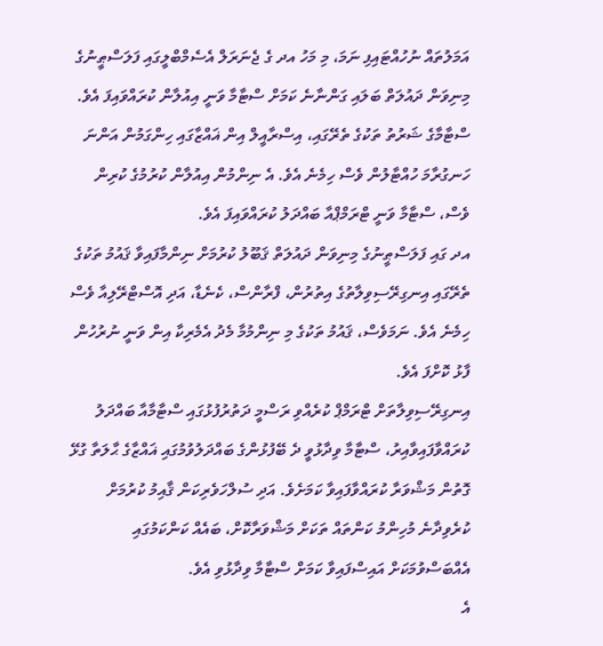އަމަލުތައް ނުހުއްޓައިފި ނަމަ، މި މަހު އދ ގެ ޖެނަރަލް އެސެމްބްލީގައި ފަލަސްޠީނުގެ މިނިވަން ދައުލަތް ބަލައި ގަންނާނެ ކަމަށް ސްޓާމާ ވަނީ އިއުލާން ކުރައްވައިފަ އެވެ.
ސްޓާމާގެ ޝަރުތު ތަކުގެ ތެރޭގައި، އިސްރާއީލް އިން ޣައްޒާގައި ހިންގަމުން އަންނަ ހަނގުރާމަ ހުއްޓާލުން ވެސް ހިމެނެ އެވެ. އެ ނިންމުން އިއުލާން ކުރުމުގެ ކުރިން ވެސް، ސްޓާމާ ވަނީ ޓްރަމްޕްއާ ބައްދަލު ކުރައްވައިފަ އެވެ.
އދ ގައި ފަލަސްޠީނުގެ މިނިވަން ދައުލަތް ޤަބޫލު ކުރުމަށް ނިންމާފައިވާ ޤައުމު ތަކުގެ ތެރޭގައި އިނގިރޭސިވިލާތުގެ އިތުރުން، ފްރާންސް، ކެނެޑާ، އަދި އޮސްޓްރޭލިއާ ވެސް ހިމެނެ އެވެ. ނަމަވެސް، ޤައުމު ތަކުގެ މި ނިންމުމާ މެދު އެމެރިކާ އިން ވަނީ ނުރުހުން ފާޅު ކޮށްފަ އެވެ.
އިނގިރޭސިވިލާތަށް ޓްރަމްޕް ކުރެއްވި ރަސްމީ ދަތުރުފުޅުގައި ސްޓާމާއާ ބައްދަލު ކުރައްވާފައިވާއިރު، ސްޓާމާ ވިދާޅުވީ ދެ ބޭފުޅުންގެ ބައްދަލުވުމުގައި ޣައްޒާގެ ޙާލަތާ ގުޅޭ ގޮތުން މަޝްވަރާ ކުރައްވާފައިވާ ކަމަށެވެ. އަދި ސުލްހަވެރިކަން ޤާއިމު ކުރުމަށް ކުރެވިދާނެ މުހިންމު ކަންތައް ތަކަށް މަޝްވަރާކޮށް، ބައެއް ކަންކަމުގައި އެއްބަސްވުމަކަށް އައިސްފައިވާ ކަމަށް ސްޓާމާ ވިދާޅުވި އެވެ.
އެ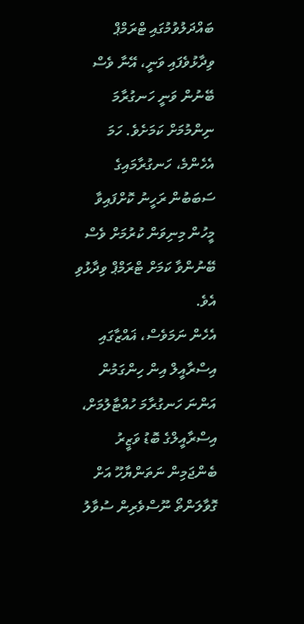ބައްދަލުވުމުގައި ޓްރަމްޕް ވިދާޅުވެފައި ވަނީ، އޭނާ ވެސް ބޭނުން ވަނީ ހަނގުރާމަ ނިންމުމަށް ކަމަށެވެ. ހަމަ އެހެންމެ، ހަނގުރާމައިގެ ސަބަބުން ރަހީނު ކޮށްފައިވާ މީހުން މިނިވަން ކުރުމަށް ވެސް ބޭނުންވާ ކަމަށް ޓްރަމްޕް ވިދާޅުވި އެވެ.
އެހެން ނަމަވެސް، ޣައްޒާގައި އިސްރާއީލް އިން ހިންގަމުން އަންނަ ހަނގުރާމަ ހުއްޓާލުމަށް، އިސްރާއީލްގެ ބޮޑު ވަޒީރު ބެންޖަމިން ނަތަންޔާހޫ އަށް ގޮވާލަންތޯ ނޫސްވެރިން ސުވާލު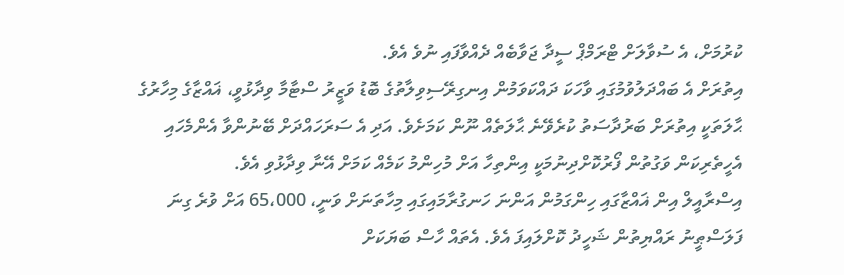ކުރުމަށް، އެ ސުވާލަށް ޓްރަމްޕް ސީދާ ޖަވާބެއް ދެއްވާފައި ނުވެ އެވެ.
އިތުރަށް އެ ބައްދަލުވުމުގައި ވާހަކަ ދައްކަވަމުން އިނގިރޭސިވިލާތުގެ ބޮޑު ވަޒީރު ސްޓާމާ ވިދާޅުވީ، ޣައްޒާގެ މިހާރުގެ ޙާލަތަކީ އިތުރަށް ބަރުދާސަތު ކުރެވޭނެ ޙާލަތެއް ނޫން ކަމަށެވެ. އަދި އެ ސަރަހައްދަށް ބޭނުންވާ އެންމެހައި އެހީތެރިކަން ވަގުތުން ފޯރުކޮށްދިނުމަކީ އިންތިހާ އަށް މުހިންމު ކަމެއް ކަމަށް އޭނާ ވިދާޅުވި އެވެ.
އިސްރާއީލް އިން ޣައްޒާގައި ހިންގަމުން އަންނަ ހަނގުރާމައިގައި މިހާތަނަށް ވަނީ، 65،000 އަށް ވުރެ ގިނަ ފަލަސްޠީނު ރައްޔިތުން ޝަހީދު ކޮށްލައިފަ އެވެ. އެތައް ހާސް ބަޔަކަށް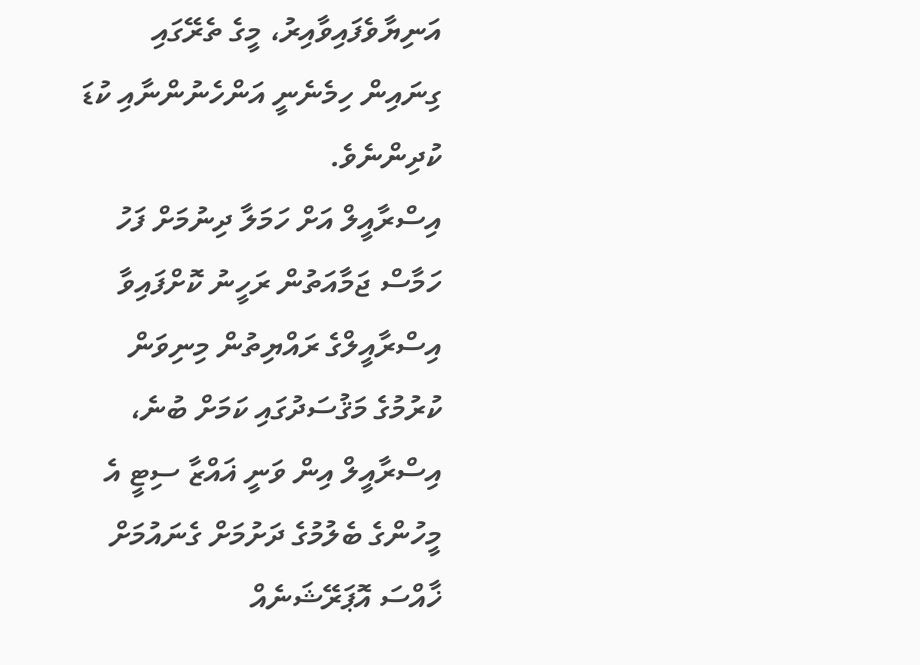އަނިޔާވެފައިވާއިރު، މީގެ ތެރޭގައި ގިނައިން ހިމެނެނީ އަންހެނުންނާއި ކުޑަ ކުދިންނެވެ.
އިސްރާއީލް އަށް ހަމަލާ ދިނުމަށް ފަހު ހަމާސް ޖަމާއަތުން ރަހީނު ކޮށްފައިވާ އިސްރާއީލްގެ ރައްޔިތުން މިނިވަން ކުރުމުގެ މަޤުސަދުގައި ކަމަށް ބުނެ، އިސްރާއީލް އިން ވަނީ ޣައްޒާ ސިޓީ އެ މީހުންގެ ބެލުމުގެ ދަށުމަށް ގެނައުމަށް ޚާއްސަ އޮޕަރޭޝަނެއް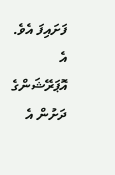ފަށައިފަ އެވެ.
އެ އޮޕަރޭޝަންގެ ދަށުން އެ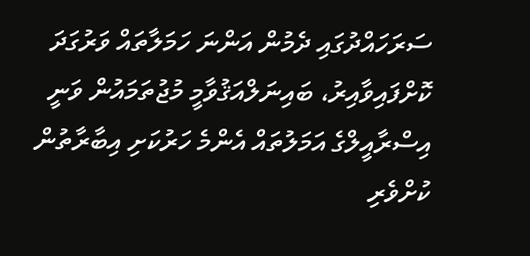ސަރަހައްދުގައި ދެމުން އަންނަ ހަމަލާތައް ވަރުގަދަ ކޮށްފައިވާއިރު، ބައިނަލްއަޤުވާމީ މުޖުތަމައުން ވަނީ އިސްރާއީލްގެ އަމަލުތައް އެންމެ ހަރުކަށި އިބާރާތުން ކުށްވެރި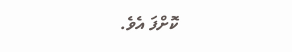ކޮށްފަ އެވެ.